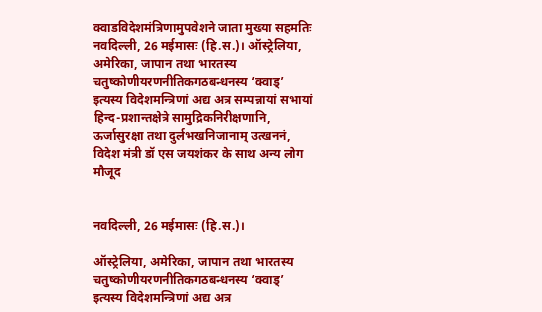क्वाडविदेशमंत्रिणामुपवेशने जाता मुख्या सहमतिः
नवदिल्ली, 26 मईमासः (हि.स.)। ऑस्ट्रेलिया, अमेरिका, जापान तथा भारतस्य चतुष्कोणीयरणनीतिकगठबन्धनस्य ‘क्वाड्’ इत्यस्य विदेशमन्त्रिणां अद्य अत्र सम्पन्नायां सभायां हिन्द-प्रशान्तक्षेत्रे सामुद्रिकनिरीक्षणानि, ऊर्जासुरक्षा तथा दुर्लभखनिजानाम् उत्खननं,
विदेश मंत्री डॉ एस जयशंकर के साथ अन्य लोग मौजूद


नवदिल्ली, 26 मईमासः (हि.स.)।

ऑस्ट्रेलिया, अमेरिका, जापान तथा भारतस्य चतुष्कोणीयरणनीतिकगठबन्धनस्य ‘क्वाड्’ इत्यस्य विदेशमन्त्रिणां अद्य अत्र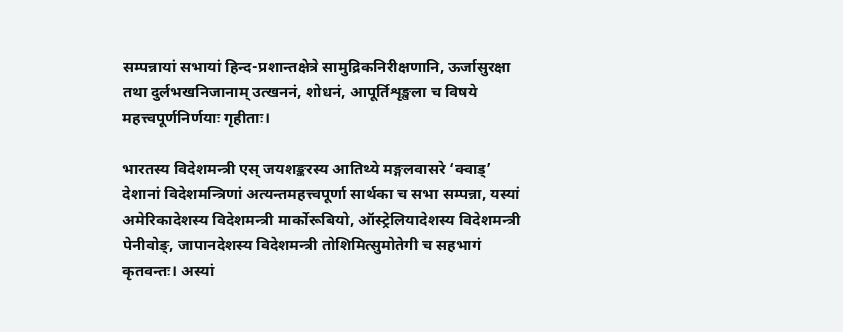सम्पन्नायां सभायां हिन्द-प्रशान्तक्षेत्रे सामुद्रिकनिरीक्षणानि, ऊर्जासुरक्षा तथा दुर्लभखनिजानाम् उत्खननं, शोधनं, आपूर्तिशृङ्खला च विषये महत्त्वपूर्णनिर्णयाः गृहीताः।

भारतस्य विदेशमन्त्री एस् जयशङ्करस्य आतिथ्ये मङ्गलवासरे ‘क्वाड्’ देशानां विदेशमन्त्रिणां अत्यन्तमहत्त्वपूर्णा सार्थका च सभा सम्पन्ना, यस्यां अमेरिकादेशस्य विदेशमन्त्री मार्कोरूबियो, ऑस्ट्रेलियादेशस्य विदेशमन्त्री पेनीवोङ्, जापानदेशस्य विदेशमन्त्री तोशिमित्सुमोतेगी च सहभागं कृतवन्तः। अस्यां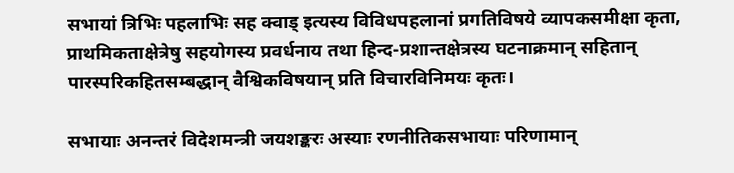सभायां त्रिभिः पहलाभिः सह क्वाड् इत्यस्य विविधपहलानां प्रगतिविषये व्यापकसमीक्षा कृता, प्राथमिकताक्षेत्रेषु सहयोगस्य प्रवर्धनाय तथा हिन्द-प्रशान्तक्षेत्रस्य घटनाक्रमान् सहितान् पारस्परिकहितसम्बद्धान् वैश्विकविषयान् प्रति विचारविनिमयः कृतः।

सभायाः अनन्तरं विदेशमन्त्री जयशङ्करः अस्याः रणनीतिकसभायाः परिणामान्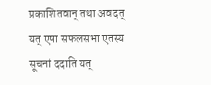प्रकाशितवान् तथा अवदत् यत् एषा सफलसभा एतस्य सूचनां ददाति यत्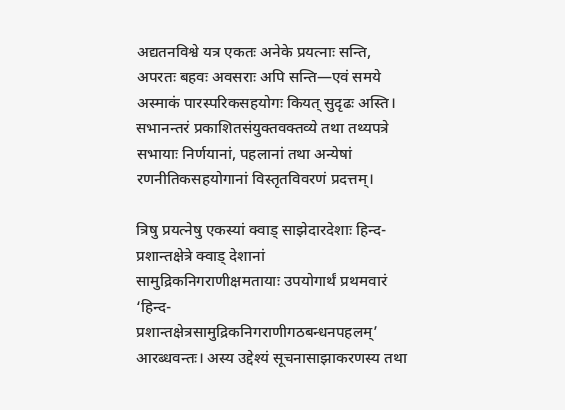अद्यतनविश्वे यत्र एकतः अनेके प्रयत्नाः सन्ति, अपरतः बहवः अवसराः अपि सन्ति—एवं समये अस्माकं पारस्परिकसहयोगः कियत् सुदृढः अस्ति। सभानन्तरं प्रकाशितसंयुक्तवक्तव्ये तथा तथ्यपत्रे सभायाः निर्णयानां, पहलानां तथा अन्येषां रणनीतिकसहयोगानां विस्तृतविवरणं प्रदत्तम्।

त्रिषु प्रयत्नेषु एकस्यां क्वाड् साझेदारदेशाः हिन्द-प्रशान्तक्षेत्रे क्वाड् देशानां सामुद्रिकनिगराणीक्षमतायाः उपयोगार्थं प्रथमवारं ‘हिन्द-प्रशान्तक्षेत्रसामुद्रिकनिगराणीगठबन्धनपहलम्’ आरब्धवन्तः। अस्य उद्देश्यं सूचनासाझाकरणस्य तथा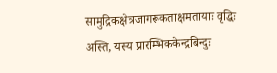सामुद्रिकक्षेत्रजागरूकताक्षमतायाः वृद्धिः अस्ति, यस्य प्रारम्भिककेन्द्रबिन्दुः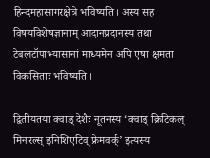हिन्दमहासागरक्षेत्रे भविष्यति। अस्य सह विषयविशेषज्ञानाम् आदानप्रदानस्य तथा टेबलटॉपाभ्यासानां माध्यमेन अपि एषा क्षमता विकसिताः भविष्यति।

द्वितीयतया क्वाड् देशैः नूतनस्य ‘क्वाड् क्रिटिकल् मिनरल्स् इनिशिएटिव् फ्रेमवर्क्’ इत्यस्य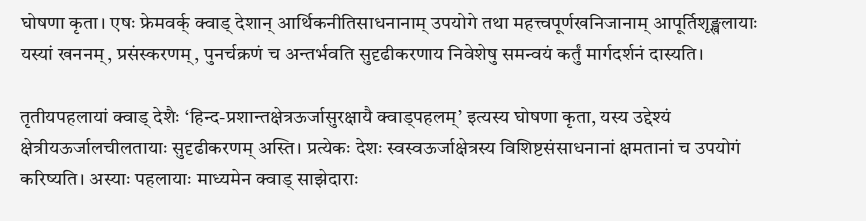घोषणा कृता। एषः फ्रेमवर्क् क्वाड् देशान् आर्थिकनीतिसाधनानाम् उपयोगे तथा महत्त्वपूर्णखनिजानाम् आपूर्तिशृङ्खलायाः यस्यां खननम्, प्रसंस्करणम्, पुनर्चक्रणं च अन्तर्भवति सुदृढीकरणाय निवेशेषु समन्वयं कर्तुं मार्गदर्शनं दास्यति।

तृतीयपहलायां क्वाड् देशैः ‘हिन्द-प्रशान्तक्षेत्रऊर्जासुरक्षायै क्वाड्पहलम्’ इत्यस्य घोषणा कृता, यस्य उद्देश्यं क्षेत्रीयऊर्जालचीलतायाः सुदृढीकरणम् अस्ति। प्रत्येकः देशः स्वस्वऊर्जाक्षेत्रस्य विशिष्टसंसाधनानां क्षमतानां च उपयोगं करिष्यति। अस्याः पहलायाः माध्यमेन क्वाड् साझेदाराः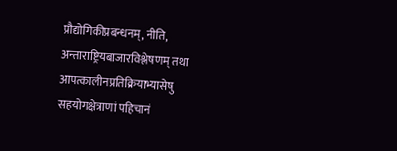प्रौद्योगिकीप्रबन्धनम्, नीति, अन्ताराष्ट्रियबाजारविश्लेषणम् तथा आपत्कालीनप्रतिक्रियाभ्यासेषु सहयोगक्षेत्राणां पहिचानं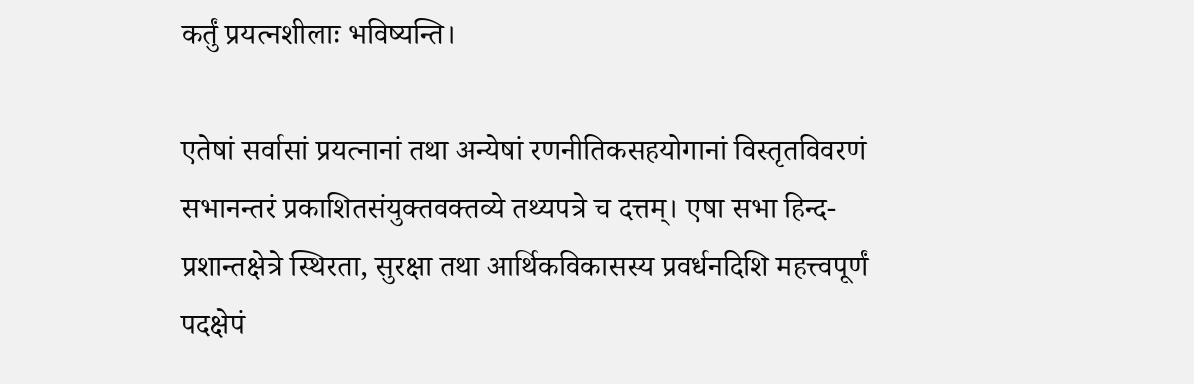कर्तुं प्रयत्नशीलाः भविष्यन्ति।

एतेषां सर्वासां प्रयत्नानां तथा अन्येषां रणनीतिकसहयोगानां विस्तृतविवरणं सभानन्तरं प्रकाशितसंयुक्तवक्तव्ये तथ्यपत्रे च दत्तम्। एषा सभा हिन्द-प्रशान्तक्षेत्रे स्थिरता, सुरक्षा तथा आर्थिकविकासस्य प्रवर्धनदिशि महत्त्वपूर्णं पदक्षेपं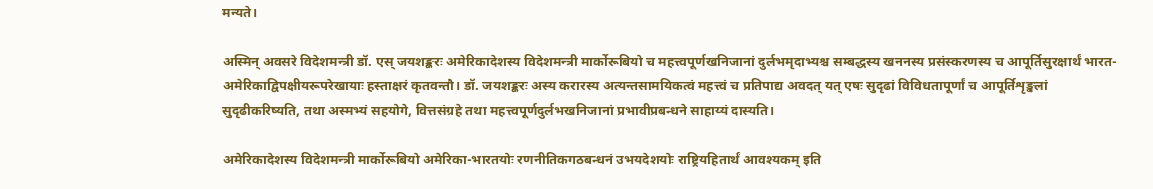मन्यते।

अस्मिन् अवसरे विदेशमन्त्री डॉ. एस् जयशङ्करः अमेरिकादेशस्य विदेशमन्त्री मार्कोरूबियो च महत्त्वपूर्णखनिजानां दुर्लभमृदाभ्यश्च सम्बद्धस्य खननस्य प्रसंस्करणस्य च आपूर्तिसुरक्षार्थं भारत-अमेरिकाद्विपक्षीयरूपरेखायाः हस्ताक्षरं कृतवन्तौ। डॉ. जयशङ्करः अस्य करारस्य अत्यन्तसामयिकत्वं महत्त्वं च प्रतिपाद्य अवदत् यत् एषः सुदृढां विविधतापूर्णां च आपूर्तिशृङ्खलां सुदृढीकरिष्यति, तथा अस्मभ्यं सहयोगे, वित्तसंग्रहे तथा महत्त्वपूर्णदुर्लभखनिजानां प्रभावीप्रबन्धने साहाय्यं दास्यति।

अमेरिकादेशस्य विदेशमन्त्री मार्कोरूबियो अमेरिका-भारतयोः रणनीतिकगठबन्धनं उभयदेशयोः राष्ट्रियहितार्थं आवश्यकम् इति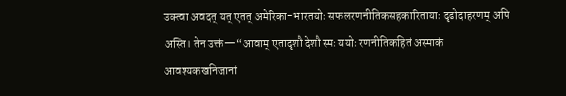उक्त्वा अवदत् यत् एतत् अमेरिका-भारतयोः सफलरणनीतिकसहकारितायाः दृढोदाहरणम् अपि अस्ति। तेन उक्तं—“आवाम् एतादृशौ देशौ स्मः ययोः रणनीतिकहितं अस्माकं आवश्यकखनिजानां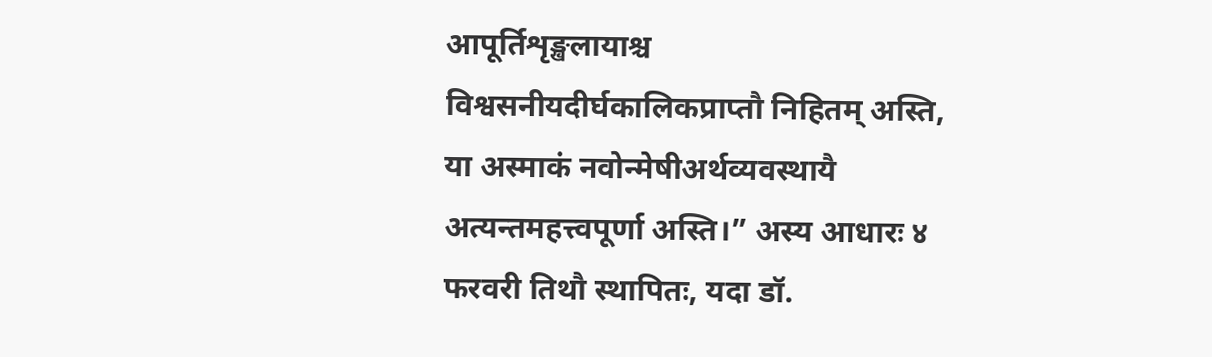आपूर्तिशृङ्खलायाश्च विश्वसनीयदीर्घकालिकप्राप्तौ निहितम् अस्ति, या अस्माकं नवोन्मेषीअर्थव्यवस्थायै अत्यन्तमहत्त्वपूर्णा अस्ति।” अस्य आधारः ४ फरवरी तिथौ स्थापितः, यदा डॉ.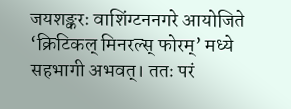जयशङ्करः वाशिंग्टननगरे आयोजिते ‘क्रिटिकल् मिनरल्स् फोरम्’ मध्ये सहभागी अभवत्। ततः परं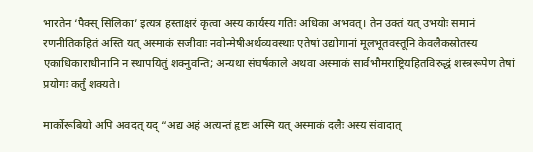भारतेन ‘पैक्स् सिलिका’ इत्यत्र हस्ताक्षरं कृत्वा अस्य कार्यस्य गतिः अधिका अभवत्। तेन उक्तं यत् उभयोः समानं रणनीतिकहितं अस्ति यत् अस्माकं सजीवाः नवोन्मेषीअर्थव्यवस्थाः एतेषां उद्योगानां मूलभूतवस्तूनि केवलैकस्रोतस्य एकाधिकाराधीनानि न स्थापयितुं शक्नुवन्ति; अन्यथा संघर्षकाले अथवा अस्माकं सार्वभौमराष्ट्रियहितविरुद्धं शस्त्ररूपेण तेषां प्रयोगः कर्तुं शक्यते।

मार्कोरूबियो अपि अवदत् यद् “अद्य अहं अत्यन्तं हृष्टः अस्मि यत् अस्माकं दलैः अस्य संवादात्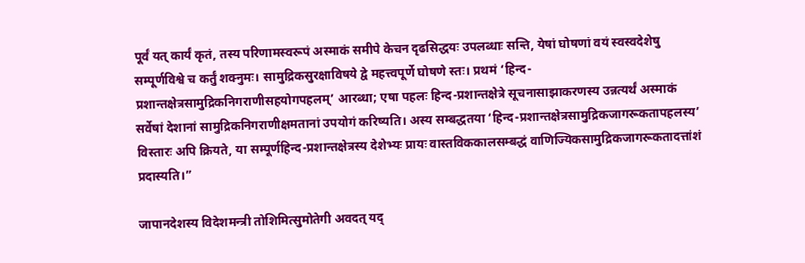पूर्वं यत् कार्यं कृतं, तस्य परिणामस्वरूपं अस्माकं समीपे केचन दृढसिद्धयः उपलब्धाः सन्ति, येषां घोषणां वयं स्वस्वदेशेषु सम्पूर्णविश्वे च कर्तुं शक्नुमः। सामुद्रिकसुरक्षाविषये द्वे महत्त्वपूर्णे घोषणे स्तः। प्रथमं ‘हिन्द-प्रशान्तक्षेत्रसामुद्रिकनिगराणीसहयोगपहलम्’ आरब्धा; एषा पहलः हिन्द-प्रशान्तक्षेत्रे सूचनासाझाकरणस्य उन्नत्यर्थं अस्माकं सर्वेषां देशानां सामुद्रिकनिगराणीक्षमतानां उपयोगं करिष्यति। अस्य सम्बद्धतया ‘हिन्द-प्रशान्तक्षेत्रसामुद्रिकजागरूकतापहलस्य’ विस्तारः अपि क्रियते, या सम्पूर्णहिन्द-प्रशान्तक्षेत्रस्य देशेभ्यः प्रायः वास्तविककालसम्बद्धं वाणिज्यिकसामुद्रिकजागरूकतादत्तांशं प्रदास्यति।”

जापानदेशस्य विदेशमन्त्री तोशिमित्सुमोतेगी अवदत् यद्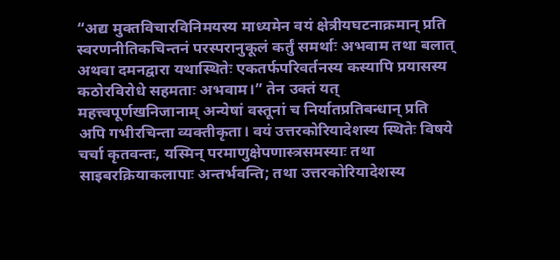“अद्य मुक्तविचारविनिमयस्य माध्यमेन वयं क्षेत्रीयघटनाक्रमान् प्रति स्वरणनीतिकचिन्तनं परस्परानुकूलं कर्तुं समर्थाः अभवाम तथा बलात् अथवा दमनद्वारा यथास्थितेः एकतर्फपरिवर्तनस्य कस्यापि प्रयासस्य कठोरविरोधे सहमताः अभवाम।” तेन उक्तं यत् महत्त्वपूर्णखनिजानाम् अन्येषां वस्तूनां च निर्यातप्रतिबन्धान् प्रति अपि गभीरचिन्ता व्यक्तीकृता। वयं उत्तरकोरियादेशस्य स्थितेः विषये चर्चा कृतवन्तः, यस्मिन् परमाणुक्षेपणास्त्रसमस्याः तथा साइबरक्रियाकलापाः अन्तर्भवन्ति; तथा उत्तरकोरियादेशस्य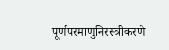पूर्णपरमाणुनिरस्त्रीकरणे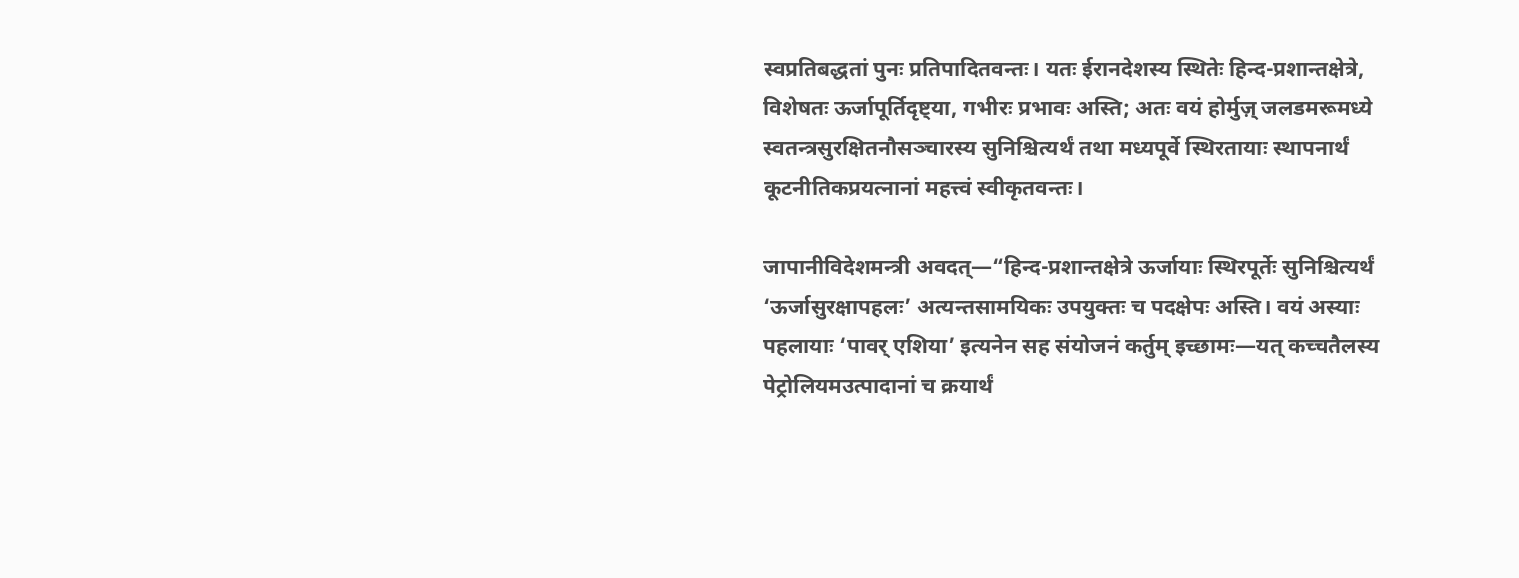स्वप्रतिबद्धतां पुनः प्रतिपादितवन्तः। यतः ईरानदेशस्य स्थितेः हिन्द-प्रशान्तक्षेत्रे, विशेषतः ऊर्जापूर्तिदृष्ट्या, गभीरः प्रभावः अस्ति; अतः वयं होर्मुज़् जलडमरूमध्ये स्वतन्त्रसुरक्षितनौसञ्चारस्य सुनिश्चित्यर्थं तथा मध्यपूर्वे स्थिरतायाः स्थापनार्थं कूटनीतिकप्रयत्नानां महत्त्वं स्वीकृतवन्तः।

जापानीविदेशमन्त्री अवदत्—“हिन्द-प्रशान्तक्षेत्रे ऊर्जायाः स्थिरपूर्तेः सुनिश्चित्यर्थं ‘ऊर्जासुरक्षापहलः’ अत्यन्तसामयिकः उपयुक्तः च पदक्षेपः अस्ति। वयं अस्याः पहलायाः ‘पावर् एशिया’ इत्यनेन सह संयोजनं कर्तुम् इच्छामः—यत् कच्चतैलस्य पेट्रोलियमउत्पादानां च क्रयार्थं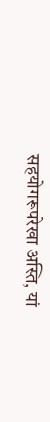सहयोगरूपरेखा अस्ति, यां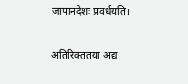जापानदेशः प्रवर्धयति।

अतिरिक्ततया अद्य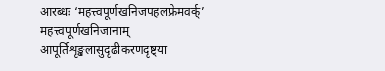आरब्धः ‘महत्त्वपूर्णखनिजपहलफ्रेमवर्क्’ महत्त्वपूर्णखनिजानाम् आपूर्तिशृङ्खलासुदृढीकरणदृष्ट्या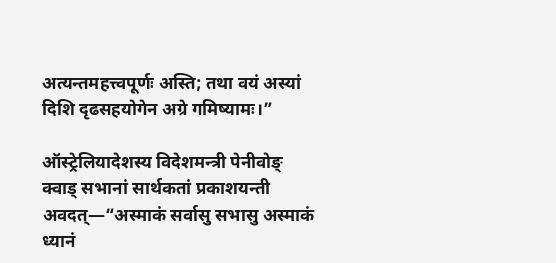अत्यन्तमहत्त्वपूर्णः अस्ति; तथा वयं अस्यां दिशि दृढसहयोगेन अग्रे गमिष्यामः।”

ऑस्ट्रेलियादेशस्य विदेशमन्त्री पेनीवोङ् क्वाड् सभानां सार्थकतां प्रकाशयन्ती अवदत्—“अस्माकं सर्वासु सभासु अस्माकं ध्यानं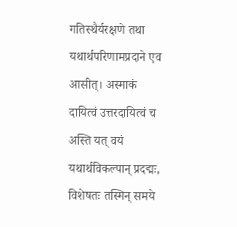गतिस्थैर्यरक्षणे तथा यथार्थपरिणामप्रदाने एव आसीत्। अस्माकं दायित्वं उत्तरदायित्वं च अस्ति यत् वयं यथार्थविकल्पान् प्रदद्मः, विशेषतः तस्मिन् समये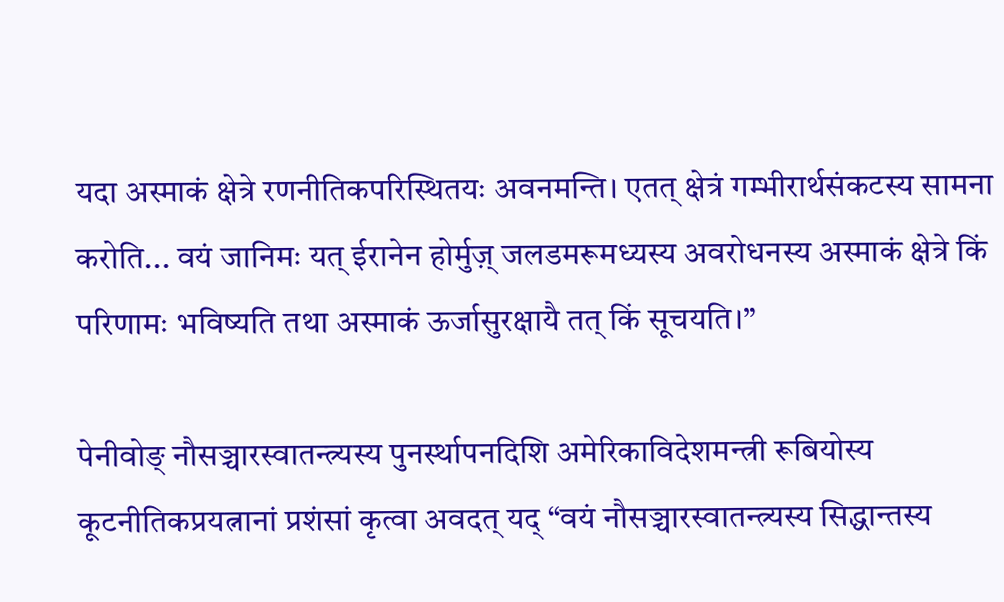यदा अस्माकं क्षेत्रे रणनीतिकपरिस्थितयः अवनमन्ति। एतत् क्षेत्रं गम्भीरार्थसंकटस्य सामना करोति... वयं जानिमः यत् ईरानेन होर्मुज़् जलडमरूमध्यस्य अवरोधनस्य अस्माकं क्षेत्रे किं परिणामः भविष्यति तथा अस्माकं ऊर्जासुरक्षायै तत् किं सूचयति।”

पेनीवोङ् नौसञ्चारस्वातन्त्र्यस्य पुनर्स्थापनदिशि अमेरिकाविदेशमन्त्री रूबियोस्य कूटनीतिकप्रयत्नानां प्रशंसां कृत्वा अवदत् यद् “वयं नौसञ्चारस्वातन्त्र्यस्य सिद्धान्तस्य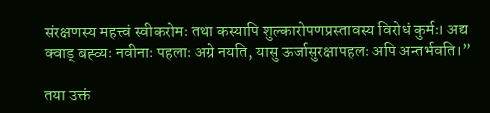संरक्षणस्य महत्त्वं स्वीकरोमः तथा कस्यापि शुल्कारोपणप्रस्तावस्य विरोधं कुर्मः। अद्य क्वाड् बह्व्यः नवीनाः पहलाः अग्रे नयति, यासु ऊर्जासुरक्षापहलः अपि अन्तर्भवति।”

तया उक्तं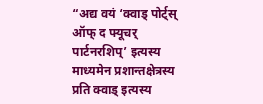“अद्य वयं ‘क्वाड् पोर्ट्स् ऑफ् द फ्यूचर् पार्टनरशिप्’ इत्यस्य माध्यमेन प्रशान्तक्षेत्रस्य प्रति क्वाड् इत्यस्य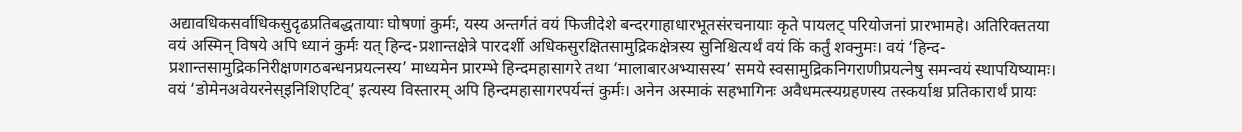अद्यावधिकसर्वाधिकसुदृढप्रतिबद्धतायाः घोषणां कुर्मः, यस्य अन्तर्गतं वयं फिजीदेशे बन्दरगाहाधारभूतसंरचनायाः कृते पायलट् परियोजनां प्रारभामहे। अतिरिक्ततया वयं अस्मिन् विषये अपि ध्यानं कुर्मः यत् हिन्द-प्रशान्तक्षेत्रे पारदर्शी अधिकसुरक्षितसामुद्रिकक्षेत्रस्य सुनिश्चित्यर्थं वयं किं कर्तुं शक्नुमः। वयं ‘हिन्द-प्रशान्तसामुद्रिकनिरीक्षणगठबन्धनप्रयत्नस्य’ माध्यमेन प्रारम्भे हिन्दमहासागरे तथा ‘मालाबारअभ्यासस्य’ समये स्वसामुद्रिकनिगराणीप्रयत्नेषु समन्वयं स्थापयिष्यामः। वयं ‘डोमेनअवेयरनेस्इनिशिएटिव्’ इत्यस्य विस्तारम् अपि हिन्दमहासागरपर्यन्तं कुर्मः। अनेन अस्माकं सहभागिनः अवैधमत्स्यग्रहणस्य तस्कर्याश्च प्रतिकारार्थं प्रायः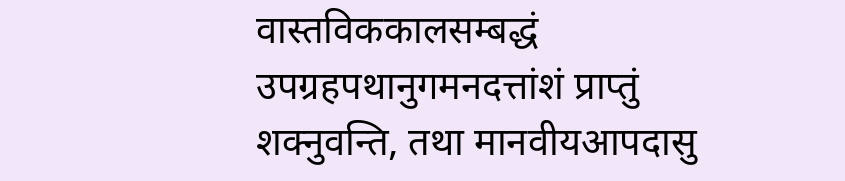वास्तविककालसम्बद्धं उपग्रहपथानुगमनदत्तांशं प्राप्तुं शक्नुवन्ति, तथा मानवीयआपदासु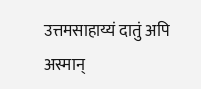उत्तमसाहाय्यं दातुं अपि अस्मान्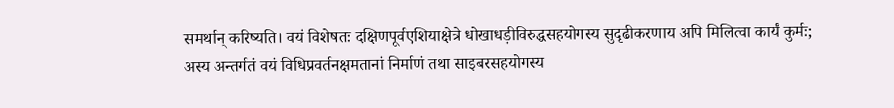समर्थान् करिष्यति। वयं विशेषतः दक्षिणपूर्वएशियाक्षेत्रे धोखाधड़ीविरुद्धसहयोगस्य सुदृढीकरणाय अपि मिलित्वा कार्यं कुर्मः; अस्य अन्तर्गतं वयं विधिप्रवर्तनक्षमतानां निर्माणं तथा साइबरसहयोगस्य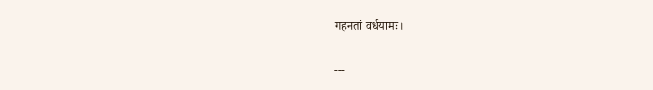गहनतां वर्धयामः।

---